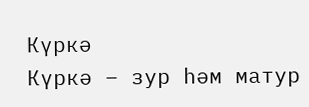Күркә
Күркә – зур һәм матур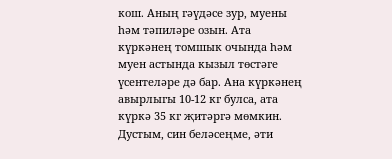кош. Аның гәүдәсе зур, муены һәм тәпиләре озын. Ата күркәнең томшык очында һәм муен астында кызыл төстәге үсентеләре дә бар. Ана күркәнең авырлыгы 10-12 кг булса, ата күркә 35 кг җитәргә мөмкин.
Дустым, син беләсеңме, әти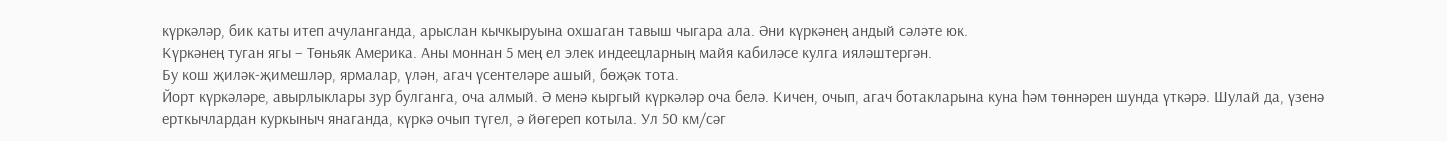күркәләр, бик каты итеп ачуланганда, арыслан кычкыруына охшаган тавыш чыгара ала. Әни күркәнең андый сәләте юк.
Күркәнең туган ягы – Төньяк Америка. Аны моннан 5 мең ел элек индеецларның майя кабиләсе кулга ияләштергән.
Бу кош җиләк-җимешләр, ярмалар, үлән, агач үсентеләре ашый, бөҗәк тота.
Йорт күркәләре, авырлыклары зур булганга, оча алмый. Ә менә кыргый күркәләр оча белә. Кичен, очып, агач ботакларына куна һәм төннәрен шунда үткәрә. Шулай да, үзенә ерткычлардан куркыныч янаганда, күркә очып түгел, ә йөгереп котыла. Ул 50 км/сәг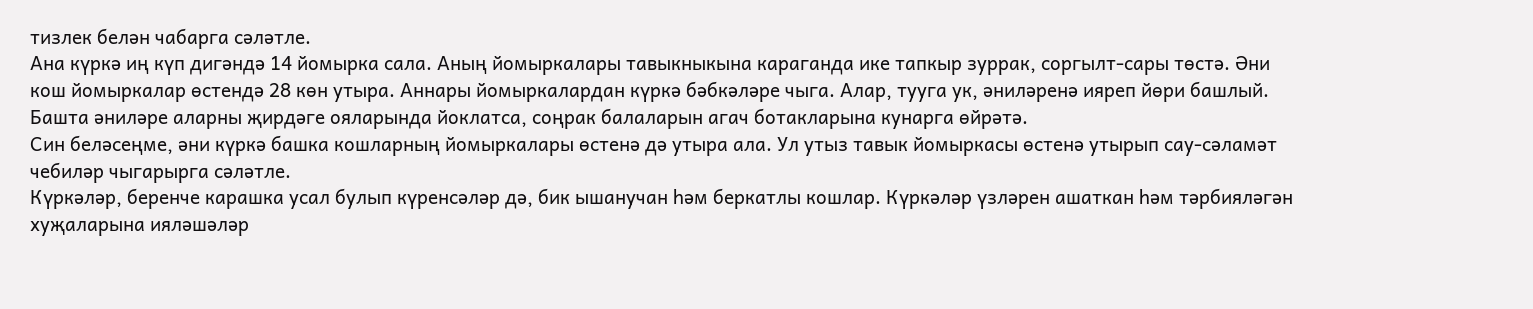тизлек белән чабарга сәләтле.
Ана күркә иң күп дигәндә 14 йомырка сала. Аның йомыркалары тавыкныкына караганда ике тапкыр зуррак, соргылт-сары төстә. Әни кош йомыркалар өстендә 28 көн утыра. Аннары йомыркалардан күркә бәбкәләре чыга. Алар, тууга ук, әниләренә ияреп йөри башлый. Башта әниләре аларны җирдәге ояларында йоклатса, соңрак балаларын агач ботакларына кунарга өйрәтә.
Син беләсеңме, әни күркә башка кошларның йомыркалары өстенә дә утыра ала. Ул утыз тавык йомыркасы өстенә утырып сау-сәламәт чебиләр чыгарырга сәләтле.
Күркәләр, беренче карашка усал булып күренсәләр дә, бик ышанучан һәм беркатлы кошлар. Күркәләр үзләрен ашаткан һәм тәрбияләгән хуҗаларына ияләшәләр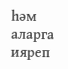һәм аларга ияреп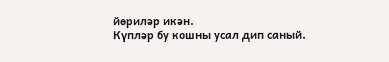йөриләр икән.
Күпләр бу кошны усал дип саный.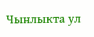Чынлыкта ул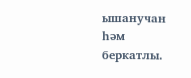ышанучан һәм беркатлы.